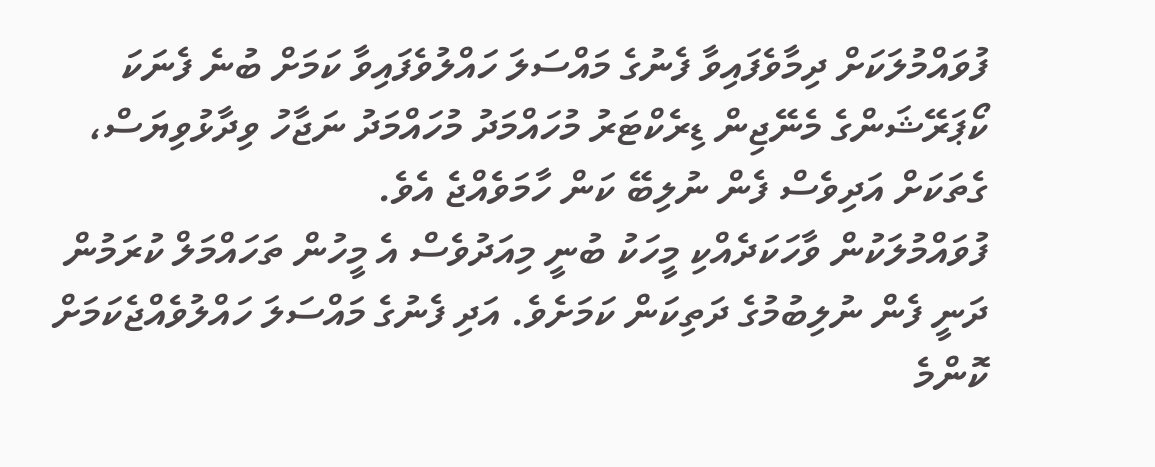ފުވައްމުލަކަށް ދިމާވެފައިވާ ފެނުގެ މައްސަލަ ހައްލުވެފައިވާ ކަމަށް ބުނެ ފެނަކަ ކޯޕަރޭޝަންގެ މެނޭޖިން ޑިރެކްޓަރު މުހައްމަދު މުހައްމަދު ނަޖާހު ވިދާޅުވިޔަސް، ގެތަކަށް އަދިވެސް ފެން ނުލިބޭ ކަން ހާމަވެއްޖެ އެވެ.
ފުވައްމުލަކުން ވާހަކަދެއްކި މީހަކު ބުނީ މިއަދުވެސް އެ މީހުން ތަހައްމަލް ކުރަމުން ދަނީ ފެން ނުލިބުމުގެ ދަތިކަން ކަމަށެވެ. އަދި ފެނުގެ މައްސަލަ ހައްލުވެއްޖެކަމަށް ކޮންމެ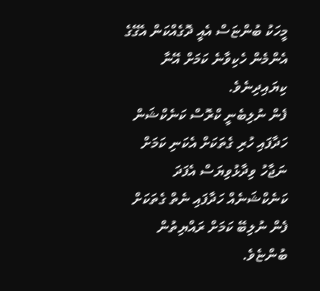މީހަކު ބުންޏަސް އެއީ ދޮގެއްކަން އެގޭގެ އެންމެން ހެކިވާނެ ކަމަށް އޭނާ ކިޔައިދިނެވެ.
ފެން ނުލިބެނީ ކްރޮސް ކަނެކްޝަން ހަދާފައި ހުރި ގެތަކަށް އެކަނި ކަމަށް ނަޖާހު ވިދާޅުވިޔަސް އެފަދަ ކަނެކްޝަނެއް ހަދާފައި ނެތް ގެތަކަށް ފެން ނުލިބޭ ކަމަށް ރައްޔިތުން ބުންޏެވެ.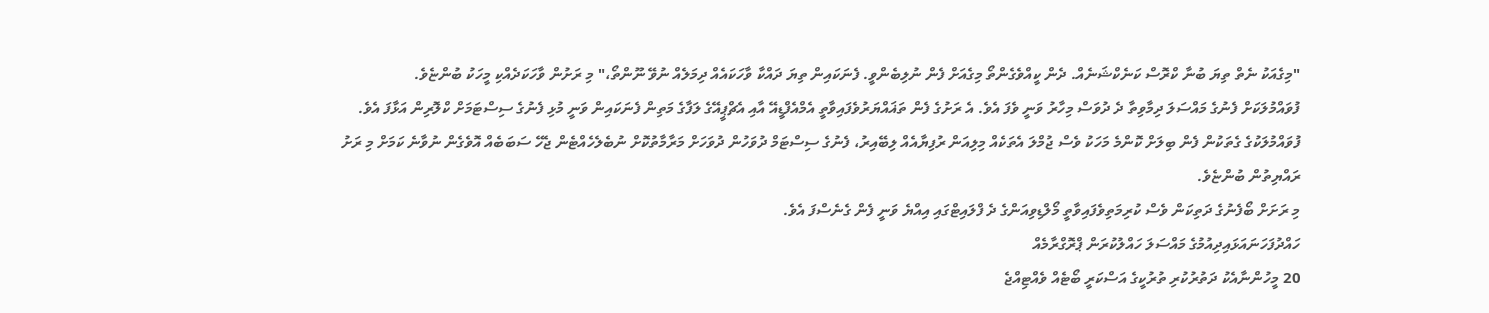"މިގެއަކު ނެތް ތިޔަ ބުނާ ކްރޮސް ކަނެކްޝަނެއް. ދެން ކީއްވެގެންތޯ މިގެއަށް ފެން ނުލިބެންވީ. ފެނަކައިން ތިޔަ ދައްކާ ވާހަކައެއް ދިމަލެއް ނުވޭ ނޫންތޯ،" މި ރަށުން ވާހަކަދެއްކި މީހަކު ބުންޏެވެ.
ފުވައްމުލަކަށް ފެނުގެ މައްސަލަ ދިމާވިތާ ދެ ދުވަސް މިހާރު ވަނީ ވެފަ އެވެ. އެ ރަށުގެ ފެން ތަޣައްޔަރުވެފައިވާތީ އެމްއެފްޑީއޭ އާއި އެޗްޕީއޭގެ ލަފާގެ މަތިން ފެނަކައިން ވަނީ މުޅި ފެނުގެ ސިސްޓަމަށް ކްލޮރިން އަޅާފަ އެވެ.
ފުވައްމުލަކުގެ ގެތަކުން ފެން ބިލަށް ކޮންމެ މަހަކު ވެސް ޖުމްލަ އެތަކެއް މިލިއަން ރުފިޔާއެއް ލިބޭއިރު، ފެނުގެ ސިސްޓަމް ދުވަހުން ދުވަހަށް މަރާމާތުކޮށް ނުބެލެހެއްޓެން ޖެހޭ ސަބަބެއް އޮވެގެން ނުވާނެ ކަމަށް މި ރަށު ރައްޔިތުން ބުންޏެވެ.
މި ރަށަށް ބޯފެނުގެ ދަތިކަން ވެސް ކުރިމަތިވެފައިވާތީ މޯލްޑިވިއަންގެ ދެ ފްލައިޓްގައި އިއްޔެ ވަނީ ފެން ގެނެސްފަ އެވެ.
ހައްދުފަހަނައަޅައިދިއުމުގެ މައްސަލަ ހައްލުކުރަން ޕްރޮގްރާމެއް
20 މީހުންނާއެކު ދަތުރުކުރި ތުރުކީގެ އަސްކަރީ ބޯޓެއް ވެއްޓިއްޖެ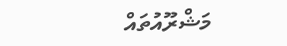މަޝްރޫއުތައް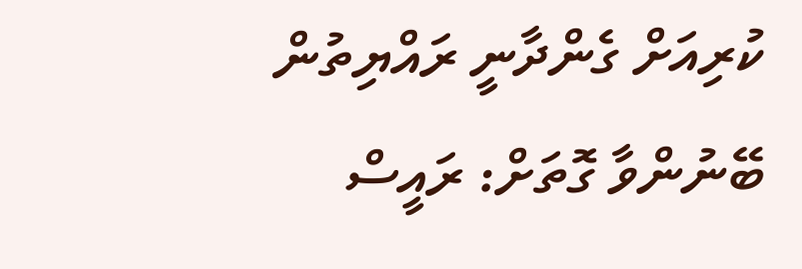ކުރިއަށް ގެންދާނީ ރައްޔިތުން ބޭނުންވާ ގޮތަށް: ރައީސް